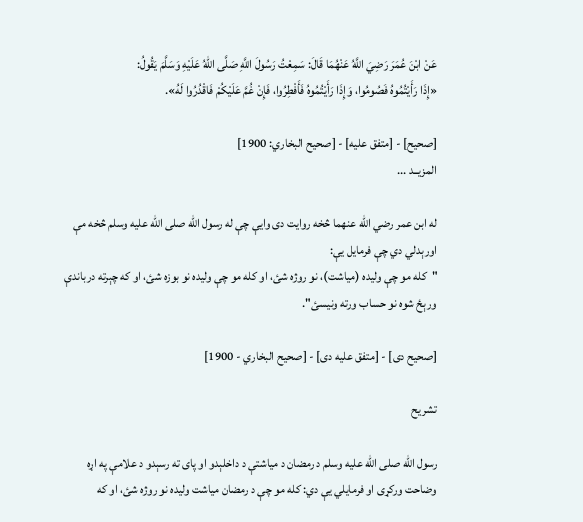عَنْ ابْنَ عُمَرَ رَضِيَ اللَّهُ عَنْهُمَا قَالَ: سَمِعْتُ رَسُولَ اللَّهِ صَلَّى اللهُ عَلَيْهِ وَسَلَّمَ يَقُولُ:
«إِذَا رَأَيْتُمُوهُ فَصُومُوا، وَإِذَا رَأَيْتُمُوهُ فَأَفْطِرُوا، فَإِنْ غُمَّ عَلَيْكُمْ فَاقْدُرُوا لَهُ».

[صحيح] - [متفق عليه] - [صحيح البخاري: 1900]
المزيــد ...

له ابن عمر رضي الله عنهما څخه روایت دی وایې چې له رسول الله صلی الله علیه وسلم څخه مې اورېدلي دي چې فرمایل یې:
"کله مو چې ولیده (میاشت)، نو روژه شئ، او کله مو چې ولیده نو بوزه شئ، او که چېرته درباندې ورېځ شوه نو حساب ورته ونیسئ".

[صحيح دی] - [متفق علیه دی] - [صحيح البخاري - 1900]

تشریح

رسول الله صلی الله علیه وسلم د رمضان د میاشتې د داخلېدو او پای ته رسېدو د علامې په اړه وضاحت ورکړی او فرمایلي یې دي: کله مو چې د رمضان میاشت ولیده نو روژه شئ، او که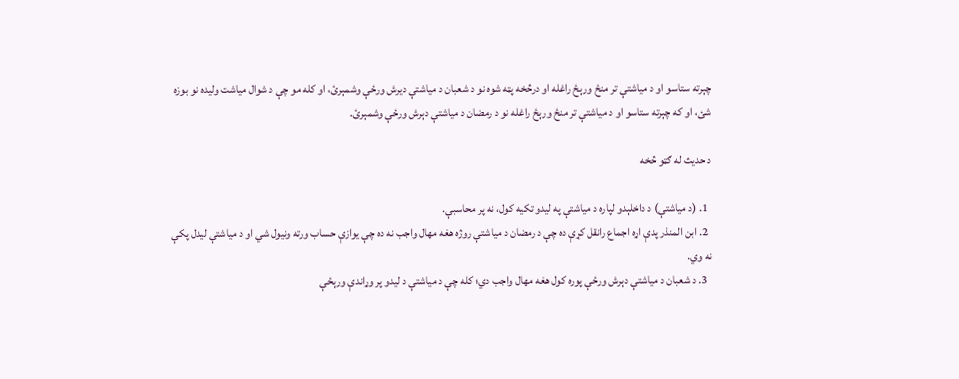چېرته ستاسو او د میاشتې تر منځ ورېځ راغله او درڅخه پټه شوه نو د شعبان د میاشتې دیرش ورځې وشمېرئ، او کله مو چې د شوال میاشت ولیده نو بوزه شئ، او که چېرته ستاسو او د میاشتې تر منځ ورېځ راغله نو د رمضان د میاشتې دېرش ورځې وشمېرئ.

د حديث له ګټو څخه

  1. (د میاشتې) د داخلېدو لپاره د میاشتې په لیدو تکیه کول، نه پر محاسبې.
  2. ابن المنذر پدې اړه اجماع رانقل کړې ده چې د رمضان د میاشتې روژه هغه مهال واجب نه ده چې یوازې حساب ورته ونیول شي او د میاشتې لیدل پکې نه وي.
  3. د شعبان د میاشتې دېرش ورځې پوره کول هغه مهال واجب دي؛ کله چې د میاشتې د لیدو پر وړاندې ورېځې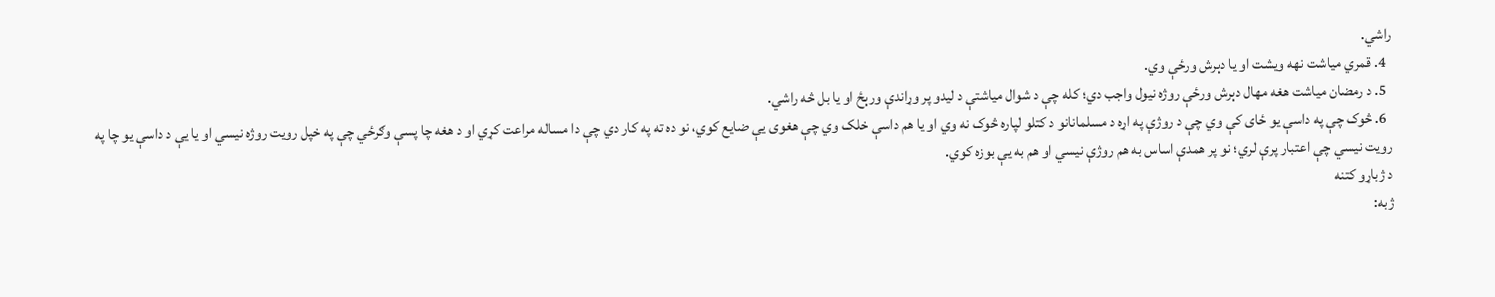راشي.
  4. قمري میاشت نهه ویشت او یا دېرش ورځې وي.
  5. د رمضان میاشت هغه مهال دېرش ورځې روژه نیول واجب دي؛ کله چې د شوال میاشتې د لیدو پر وړاندې ورېځ او یا بل څه راشي.
  6. څوک چې په داسې یو ځای کې وي چې د روژې په اړه د مسلمانانو د کتلو لپاره څوک نه وي او یا هم داسې خلک وي چې هغوی یې ضایع کوي، نو ده ته په کار دي چې دا مساله مراعت کړي او د هغه چا پسې وګرځي چې په خپل رویت روژه نیسي او یا یې د داسې یو چا په رویت نیسي چې اعتبار پرې لري؛ نو پر همدې اساس به هم روژې نیسي او هم به یې بوزه کوي.
د ژباړو کتنه
ژبه: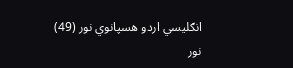انګلیسي اردو هسپانوي نور (49)
نور